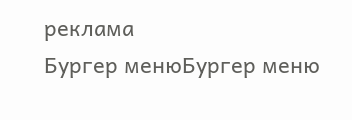реклама
Бургер менюБургер меню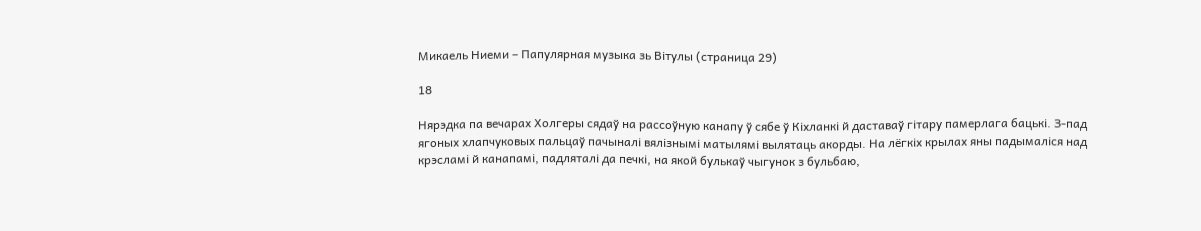Микаель Ниеми – Папулярная музыка зь Вітулы (страница 29)

18

Нярэдка па вечарах Холгеры сядаў на рассоўную канапу ў сябе ў Кіхланкі й даставаў гітару памерлага бацькі. З-пад ягоных хлапчуковых пальцаў пачыналі вялізнымі матылямі вылятаць акорды. На лёгкіх крылах яны падымаліся над крэсламі й канапамі, падляталі да печкі, на якой булькаў чыгунок з бульбаю,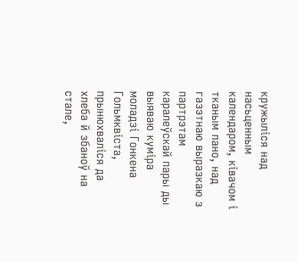кружыліся над насьценным календаром, ківачом і тканым пано, над газэтнаю выразкаю з партрэтам каралеўскай пары ды выяваю куміра моладзі Гонкена Гольмквіста, прынюхваліся да хлеба й збаноў на стале,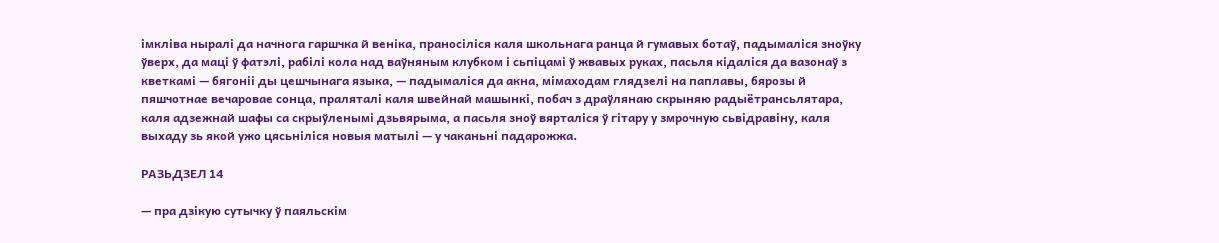імкліва ныралі да начнога гаршчка й веніка, праносіліся каля школьнага ранца й гумавых ботаў, падымаліся зноўку ўверх, да маці ў фатэлі, рабілі кола над ваўняным клубком і сьпіцамі ў жвавых руках, пасьля кідаліся да вазонаў з кветкамі — бягоніі ды цешчынага языка, — падымаліся да акна, мімаходам глядзелі на паплавы, бярозы й пяшчотнае вечаровае сонца, праляталі каля швейнай машынкі, побач з драўлянаю скрыняю радыётрансьлятара, каля адзежнай шафы са скрыўленымі дзьвярыма, а пасьля зноў вярталіся ў гітару у змрочную сьвідравіну, каля выхаду зь якой ужо цясьніліся новыя матылі — у чаканьні падарожжа.

РАЗЬДЗЕЛ 14

— пра дзікую сутычку ў паяльскім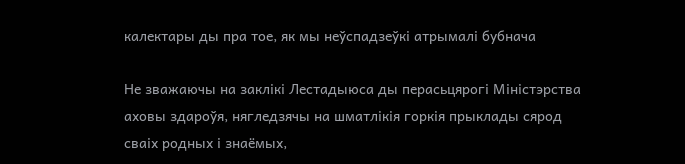калектары ды пра тое, як мы неўспадзеўкі атрымалі бубнача

Не зважаючы на заклікі Лестадыюса ды перасьцярогі Міністэрства аховы здароўя, нягледзячы на шматлікія горкія прыклады сярод сваіх родных і знаёмых,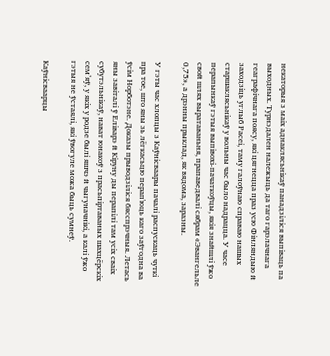некаторыя з маіх аднаклясьнікаў панадзіліся выпіваць па выходных. Турнэдален належыць да таго гарэлачнага геаграфічнага поясу, які цягнецца праз усю Фінляндыю й заходзіць углыб Расеі, таму галоўнаю справаю нашых старшаклясьнікаў у вольны час было надрацца. У часе перапынкаў гэтыя выпівохі-пачаткоўцы, якія знайшлі ўжо свой шлях выратаваньня, прапаведвалі сябрам «Эвангельле 0,75», а дрэнны прыклад, як вядома, заразны.

У гэты час хлопцы з Каўнісваары пачалі распускаць чуткі пра тое, што яны зь лёгкасьцю перап'юць каго заўгодна ва ўсім Норботэне. Доказы прыводзіліся бясспрэчныя. Летась яны завіталі ў Еліварэ й Кіруну ды перапілі там усіх сваіх субутэльнікаў, нават юнакоў з прасьпіртаваных шахцёрскіх сем’яў, у якіх у родзе былі яшчэ й чыгуначнікі, а калі ўжо гэтыя не ўстаялі, які ўвогуле можа быць сумнеў.

Каўнісваарцы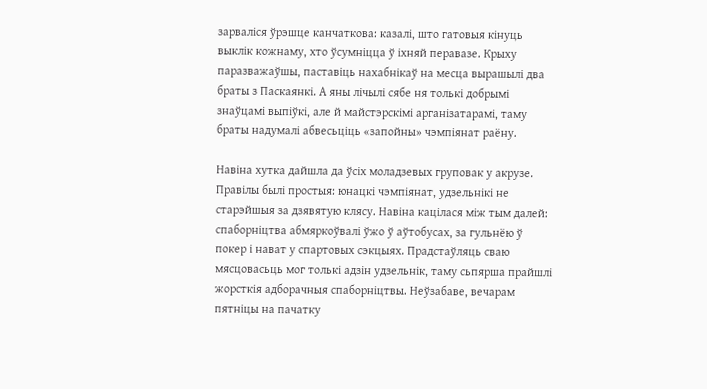зарваліся ўрэшце канчаткова: казалі, што гатовыя кінуць выклік кожнаму, хто ўсумніцца ў іхняй перавазе. Крыху паразважаўшы, паставіць нахабнікаў на месца вырашылі два браты з Паскаянкі. А яны лічылі сябе ня толькі добрымі знаўцамі выпіўкі, але й майстэрскімі арганізатарамі, таму браты надумалі абвесьціць «запойны» чэмпіянат раёну.

Навіна хутка дайшла да ўсіх моладзевых груповак у акрузе. Правілы былі простыя: юнацкі чэмпіянат, удзельнікі не старэйшыя за дзявятую клясу. Навіна кацілася між тым далей: спаборніцтва абмяркоўвалі ўжо ў аўтобусах, за гульнёю ў покер і нават у спартовых сэкцыях. Прадстаўляць сваю мясцовасьць мог толькі адзін удзельнік, таму сьпярша прайшлі жорсткія адборачныя спаборніцтвы. Неўзабаве, вечарам пятніцы на пачатку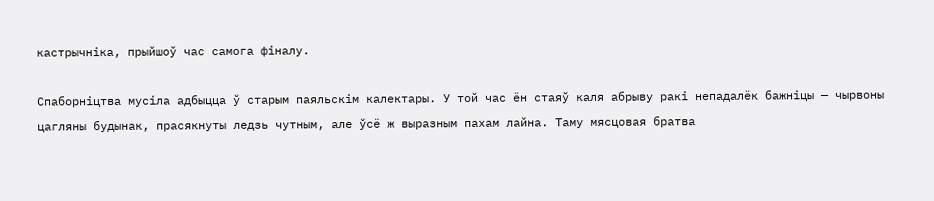кастрычніка, прыйшоў час самога фіналу.

Спаборніцтва мусіла адбыцца ў старым паяльскім калектары. У той час ён стаяў каля абрыву ракі непадалёк бажніцы — чырвоны цагляны будынак, прасякнуты ледзь чутным, але ўсё ж выразным пахам лайна. Таму мясцовая братва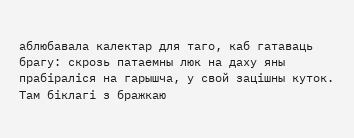аблюбавала калектар для таго, каб гатаваць брагу: скрозь патаемны люк на даху яны прабіраліся на гарышча, у свой зацішны куток. Там біклагі з бражкаю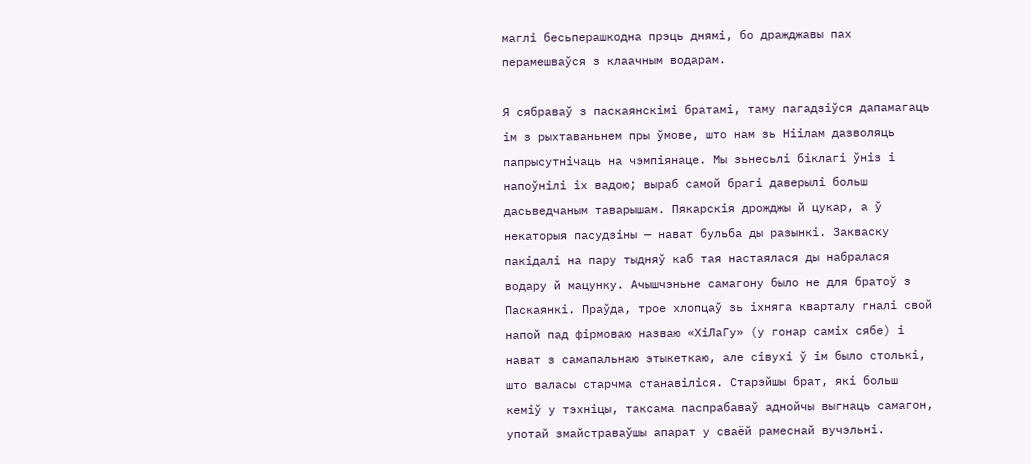маглі бесьперашкодна прэць днямі, бо дражджавы пах перамешваўся з клаачным водарам.

Я сябраваў з паскаянскімі братамі, таму пагадзіўся дапамагаць ім з рыхтаваньнем пры ўмове, што нам зь Ніілам дазволяць папрысутнічаць на чэмпіянаце. Мы зьнесьлі біклагі ўніз і напоўнілі іх вадою; выраб самой брагі даверылі больш дасьведчаным таварышам. Пякарскія дрожджы й цукар, а ў некаторыя пасудзіны — нават бульба ды разынкі. Закваску пакідалі на пару тыдняў каб тая настаялася ды набралася водару й мацунку. Ачышчэньне самагону было не для братоў з Паскаянкі. Праўда, трое хлопцаў зь іхняга кварталу гналі свой напой пад фірмоваю назваю «ХіЛаГу» (у гонар саміх сябе) і нават з самапальнаю этыкеткаю, але сівухі ў ім было столькі, што валасы старчма станавіліся. Старэйшы брат, які больш кеміў у тэхніцы, таксама паспрабаваў аднойчы выгнаць самагон, употай змайстраваўшы апарат у сваёй рамеснай вучэльні.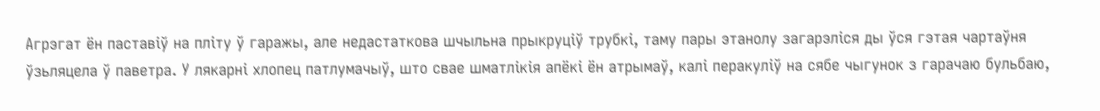Агрэгат ён паставіў на пліту ў гаражы, але недастаткова шчыльна прыкруціў трубкі, таму пары этанолу загарэліся ды ўся гэтая чартаўня ўзьляцела ў паветра. У лякарні хлопец патлумачыў, што свае шматлікія апёкі ён атрымаў, калі перакуліў на сябе чыгунок з гарачаю бульбаю,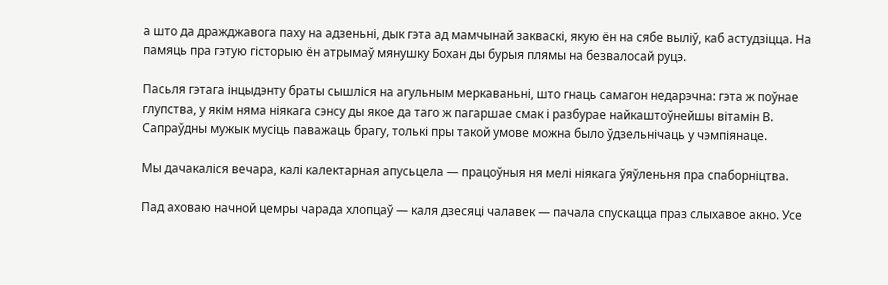а што да дражджавога паху на адзеньні, дык гэта ад мамчынай закваскі, якую ён на сябе выліў, каб астудзіцца. На памяць пра гэтую гісторыю ён атрымаў мянушку Бохан ды бурыя плямы на безвалосай руцэ.

Пасьля гэтага інцыдэнту браты сышліся на агульным меркаваньні, што гнаць самагон недарэчна: гэта ж поўнае глупства, у якім няма ніякага сэнсу ды якое да таго ж пагаршае смак і разбурае найкаштоўнейшы вітамін В. Сапраўдны мужык мусіць паважаць брагу, толькі пры такой умове можна было ўдзельнічаць у чэмпіянаце.

Мы дачакаліся вечара, калі калектарная апусьцела — працоўныя ня мелі ніякага ўяўленьня пра спаборніцтва.

Пад аховаю начной цемры чарада хлопцаў — каля дзесяці чалавек — пачала спускацца праз слыхавое акно. Усе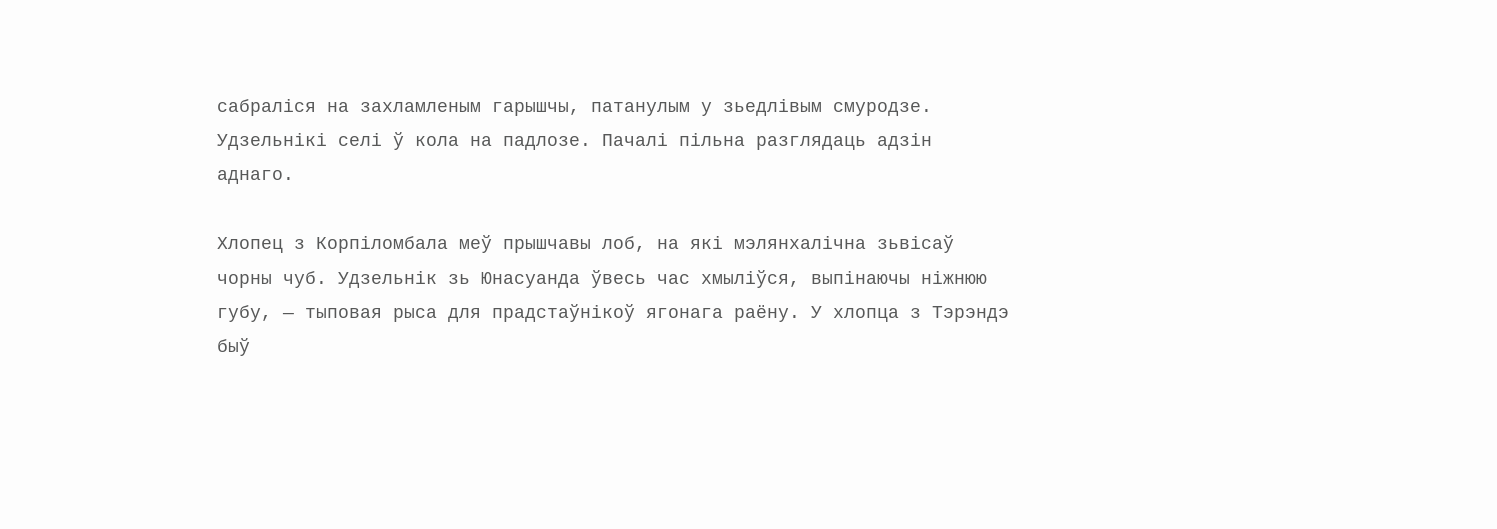сабраліся на захламленым гарышчы, патанулым у зьедлівым смуродзе. Удзельнікі селі ў кола на падлозе. Пачалі пільна разглядаць адзін аднаго.

Хлопец з Корпіломбала меў прышчавы лоб, на які мэлянхалічна зьвісаў чорны чуб. Удзельнік зь Юнасуанда ўвесь час хмыліўся, выпінаючы ніжнюю губу, — тыповая рыса для прадстаўнікоў ягонага раёну. У хлопца з Тэрэндэ быў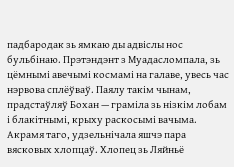падбародак зь ямкаю ды адвіслы нос бульбінаю. Прэтэндэнт з Муадасломпала, зь цёмнымі авечымі космамі на галаве, увесь час нэрвова сплёўваў. Паялу такім чынам, прадстаўляў Бохан — граміла зь нізкім лобам і блакітнымі, крыху раскосымі вачыма. Акрамя таго, удзельнічала яшчэ пара вясковых хлопцаў. Хлопец зь Ляйньё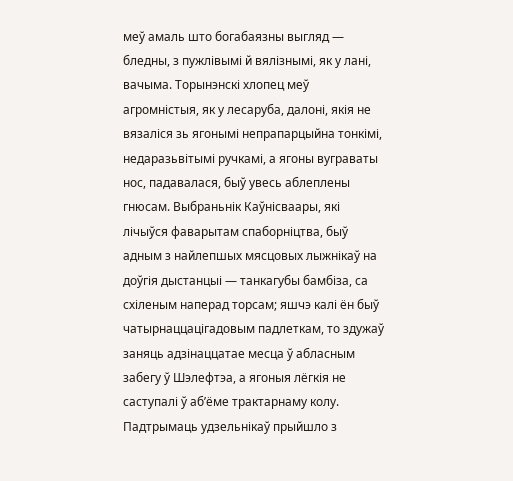меў амаль што богабаязны выгляд — бледны, з пужлівымі й вялізнымі, як у лані, вачыма. Торынэнскі хлопец меў агромністыя, як у лесаруба, далоні, якія не вязаліся зь ягонымі непрапарцыйна тонкімі, недаразьвітымі ручкамі, а ягоны вуграваты нос, падавалася, быў увесь аблеплены гнюсам. Выбраньнік Каўнісваары, які лічыўся фаварытам спаборніцтва, быў адным з найлепшых мясцовых лыжнікаў на доўгія дыстанцыі — танкагубы бамбіза, са схіленым наперад торсам; яшчэ калі ён быў чатырнаццацігадовым падлеткам, то здужаў заняць адзінаццатае месца ў абласным забегу ў Шэлефтэа, а ягоныя лёгкія не саступалі ў аб’ёме трактарнаму колу. Падтрымаць удзельнікаў прыйшло з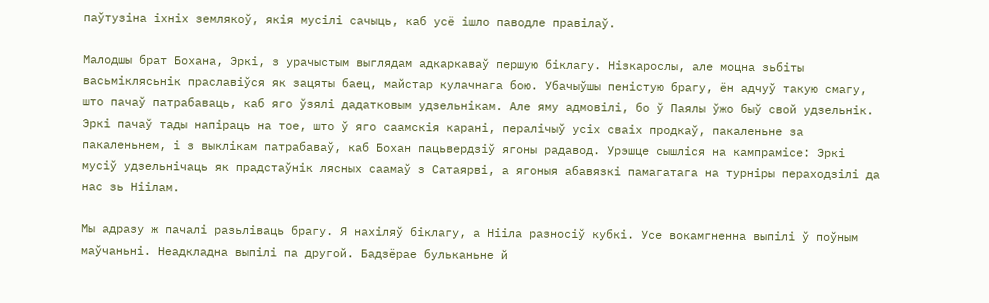паўтузіна іхніх землякоў, якія мусілі сачыць, каб усё ішло паводле правілаў.

Малодшы брат Бохана, Эркі, з урачыстым выглядам адкаркаваў першую біклагу. Нізкарослы, але моцна зьбіты васьміклясьнік праславіўся як зацяты баец, майстар кулачнага бою. Убачыўшы пеністую брагу, ён адчуў такую смагу, што пачаў патрабаваць, каб яго ўзялі дадатковым удзельнікам. Але яму адмовілі, бо ў Паялы ўжо быў свой удзельнік. Эркі пачаў тады напіраць на тое, што ў яго саамскія карані, пералічыў усіх сваіх продкаў, пакаленьне за пакаленьнем, і з выклікам патрабаваў, каб Бохан пацьвердзіў ягоны радавод. Урэшце сышліся на кампрамісе: Эркі мусіў удзельнічаць як прадстаўнік лясных саамаў з Сатаярві, а ягоныя абавязкі памагатага на турніры пераходзілі да нас зь Ніілам.

Мы адразу ж пачалі разьліваць брагу. Я нахіляў біклагу, а Нііла разносіў кубкі. Усе вокамгненна выпілі ў поўным маўчаньні. Неадкладна выпілі па другой. Бадзёрае бульканьне й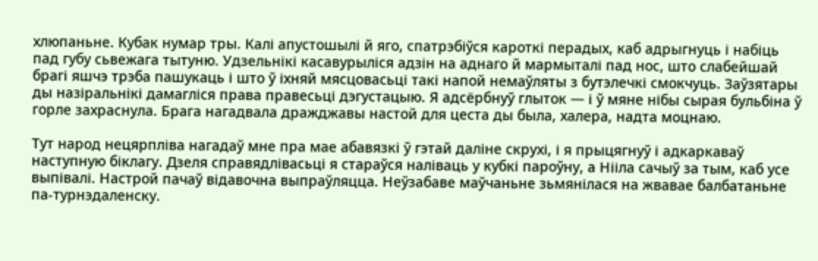хлюпаньне. Кубак нумар тры. Калі апустошылі й яго, спатрэбіўся кароткі перадых, каб адрыгнуць і набіць пад губу сьвежага тытуню. Удзельнікі касавурыліся адзін на аднаго й мармыталі пад нос, што слабейшай брагі яшчэ трэба пашукаць і што ў іхняй мясцовасьці такі напой немаўляты з бутэлечкі смокчуць. Заўзятары ды назіральнікі дамагліся права правесьці дэгустацыю. Я адсёрбнуў глыток — і ў мяне нібы сырая бульбіна ў горле захраснула. Брага нагадвала дражджавы настой для цеста ды была, халера, надта моцнаю.

Тут народ нецярпліва нагадаў мне пра мае абавязкі ў гэтай даліне скрухі, і я прыцягнуў і адкаркаваў наступную біклагу. Дзеля справядлівасьці я стараўся наліваць у кубкі пароўну, а Нііла сачыў за тым, каб усе выпівалі. Настрой пачаў відавочна выпраўляцца. Неўзабаве маўчаньне зьмянілася на жвавае балбатаньне па-турнэдаленску.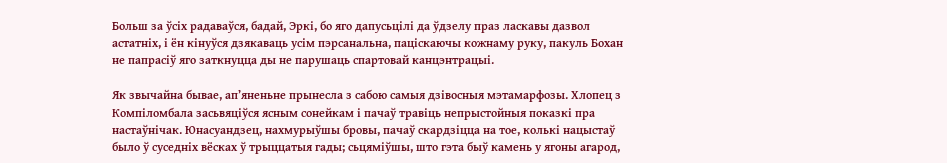Больш за ўсіх радаваўся, бадай, Эркі, бо яго дапусьцілі да ўдзелу праз ласкавы дазвол астатніх, і ён кінуўся дзякаваць усім пэрсанальна, паціскаючы кожнаму руку, пакуль Бохан не папрасіў яго заткнуцца ды не парушаць спартовай канцэнтрацыі.

Як звычайна бывае, ап’яненьне прынесла з сабою самыя дзівосныя мэтамарфозы. Хлопец з Компіломбала засьвяціўся ясным сонейкам і пачаў травіць непрыстойныя показкі пра настаўнічак. Юнасуандзец, нахмурыўшы бровы, пачаў скардзіцца на тое, колькі нацыстаў было ў суседніх вёсках ў трыццатыя гады; сьцяміўшы, што гэта быў камень у ягоны агарод,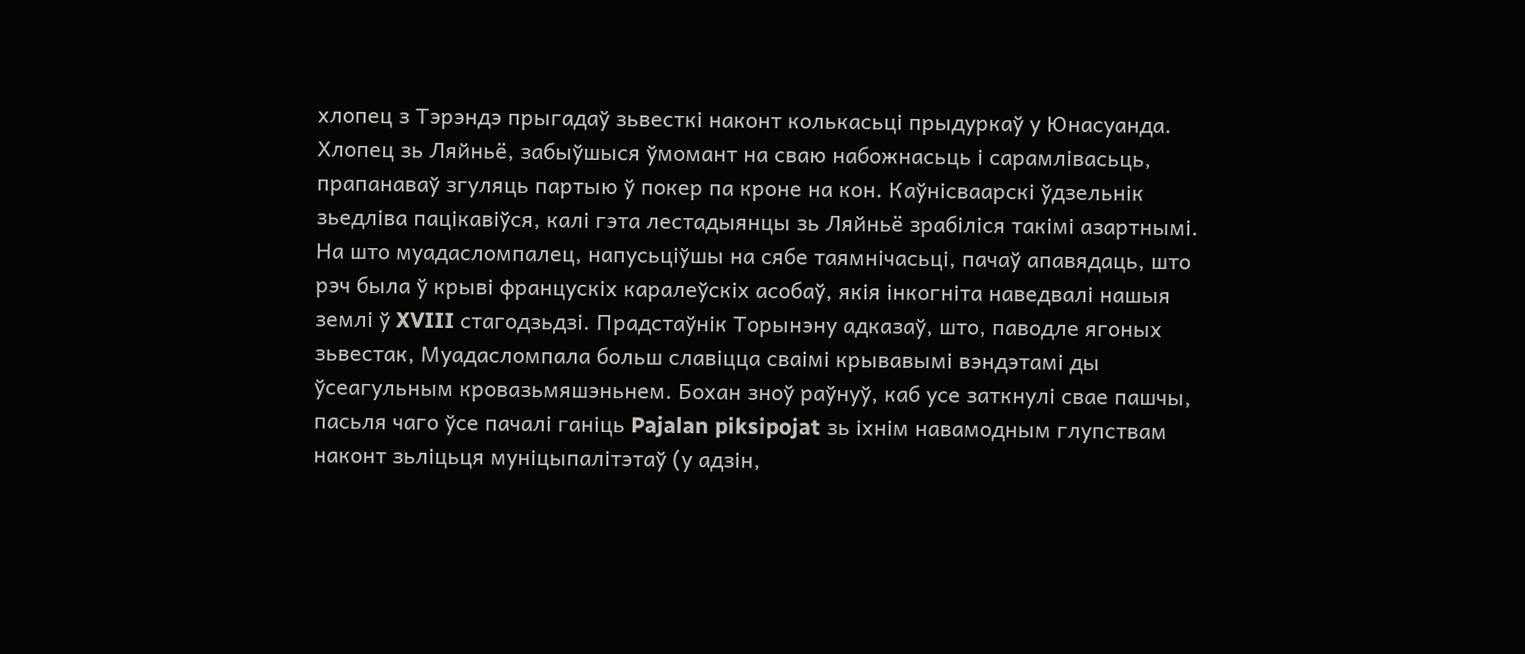хлопец з Тэрэндэ прыгадаў зьвесткі наконт колькасьці прыдуркаў у Юнасуанда. Хлопец зь Ляйньё, забыўшыся ўмомант на сваю набожнасьць і сарамлівасьць, прапанаваў згуляць партыю ў покер па кроне на кон. Каўнісваарскі ўдзельнік зьедліва пацікавіўся, калі гэта лестадыянцы зь Ляйньё зрабіліся такімі азартнымі. На што муадасломпалец, напусьціўшы на сябе таямнічасьці, пачаў апавядаць, што рэч была ў крыві францускіх каралеўскіх асобаў, якія інкогніта наведвалі нашыя землі ў XVIII стагодзьдзі. Прадстаўнік Торынэну адказаў, што, паводле ягоных зьвестак, Муадасломпала больш славіцца сваімі крывавымі вэндэтамі ды ўсеагульным кровазьмяшэньнем. Бохан зноў раўнуў, каб усе заткнулі свае пашчы, пасьля чаго ўсе пачалі ганіць Pajalan piksipojat зь іхнім навамодным глупствам наконт зьліцьця муніцыпалітэтаў (у адзін,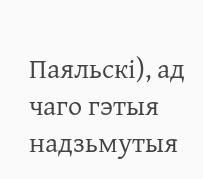Паяльскі), ад чаго гэтыя надзьмутыя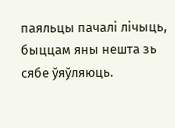паяльцы пачалі лічыць, быццам яны нешта зь сябе ўяўляюць.